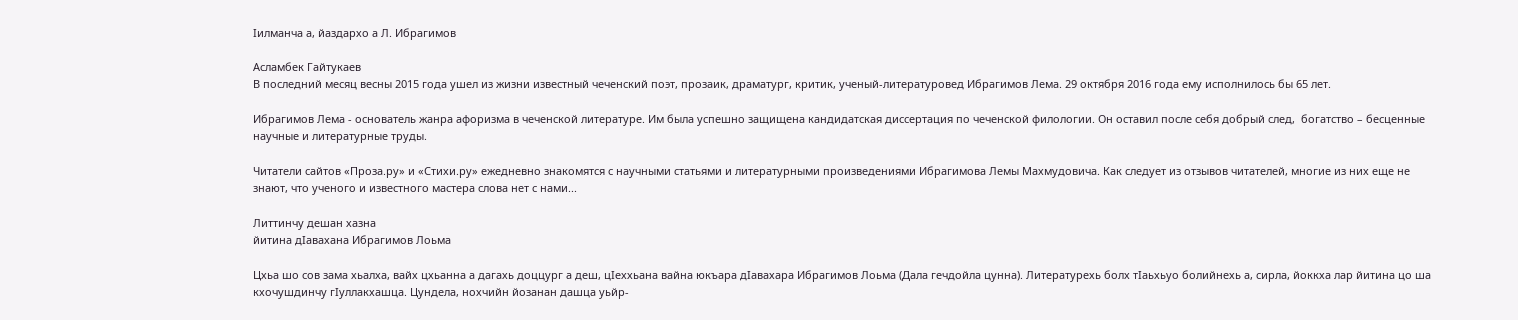Iилманча а, йаздархо а Л. Ибрагимов

Асламбек Гайтукаев
В последний месяц весны 2015 года ушел из жизни известный чеченский поэт, прозаик, драматург, критик, ученый-литературовед Ибрагимов Лема. 29 октября 2016 года ему исполнилось бы 65 лет.

Ибрагимов Лема - основатель жанра афоризма в чеченской литературе. Им была успешно защищена кандидатская диссертация по чеченской филологии. Он оставил после себя добрый след,  богатство – бесценные научные и литературные труды.

Читатели сайтов «Проза.ру» и «Стихи.ру» ежедневно знакомятся с научными статьями и литературными произведениями Ибрагимова Лемы Махмудовича. Как следует из отзывов читателей, многие из них еще не знают, что ученого и известного мастера слова нет с нами...

Литтинчу дешан хазна
йитина дIавахана Ибрагимов Лоьма

Цхьа шо сов зама хьалха, вайх цхьанна а дагахь доццург а деш, цIеххьана вайна юкъара дIавахара Ибрагимов Лоьма (Дала гечдойла цунна). Литературехь болх тIаьхьуо болийнехь а, сирла, йоккха лар йитина цо ша кхочушдинчу гIуллакхашца. Цундела, нохчийн йозанан дашца уьйр-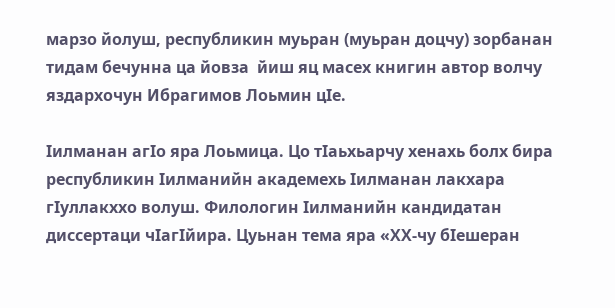марзо йолуш, республикин муьран (муьран доцчу) зорбанан тидам бечунна ца йовза  йиш яц масех книгин автор волчу яздархочун Ибрагимов Лоьмин цIе.

Iилманан агIо яра Лоьмица. Цо тIаьхьарчу хенахь болх бира республикин Iилманийн академехь Iилманан лакхара гIуллакххо волуш. Филологин Iилманийн кандидатан диссертаци чIагIйира. Цуьнан тема яра «ХХ-чу бIешеран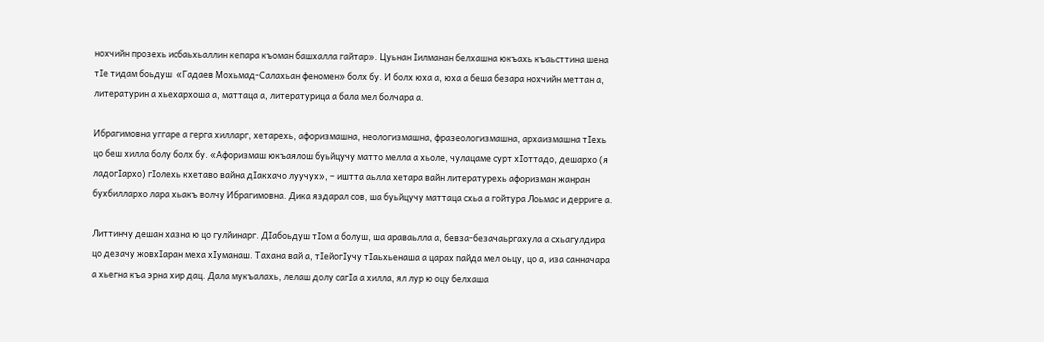нохчийн прозехь исбаьхьаллин кепара къоман башхалла гайтар». Цуьнан Iилманан белхашна юкъахь къаьсттина шена тIе тидам боьдуш  «Гадаев Мохьмад-Салахьан феномен» болх бу. И болх юха а, юха а беша безара нохчийн меттан а, литературин а хьехархоша а, маттаца а, литературица а бала мел болчара а.

Ибрагимовна уггаре а герга хилларг, хетарехь, афоризмашна, неологизмашна, фразеологизмашна, архаизмашна тIехь цо беш хилла болу болх бу. «Афоризмаш юкъаялош буьйцучу матто мелла а хьоле, чулацаме сурт хIоттадо, дешархо (я ладогIархо) гIолехь кхетаво вайна дIакхачо луучух», – иштта аьлла хетара вайн литературехь афоризман жанран бухбиллархо лара хьакъ волчу Ибрагимовна. Дика яздарал сов, ша буьйцучу маттаца схьа а гойтура Лоьмас и дерриге а.

Литтинчу дешан хазна ю цо гулйинарг. ДIабоьдуш тIом а болуш, ша араваьлла а, бевза-безачаьргахула а схьагулдира цо дезачу жовхIаран меха хIуманаш. Тахана вай а, тIейогIучу тIаьхьенаша а царах пайда мел оьцу, цо а, иза санначара а хьегна къа эрна хир дац. Дала мукъалахь, лелаш долу сагIа а хилла, ял лур ю оцу белхаша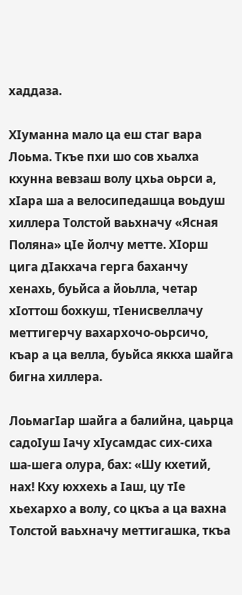хаддаза.

ХIуманна мало ца еш стаг вара Лоьма. Ткъе пхи шо сов хьалха кхунна вевзаш волу цхьа оьрси а, хIара ша а велосипедашца воьдуш хиллера Толстой ваьхначу «Ясная Поляна» цIе йолчу метте. ХIорш цига дIакхача герга баханчу хенахь, буьйса а йоьлла, четар хIоттош бохкуш, тIенисвеллачу меттигерчу вахархочо-оьрсичо, къар а ца велла, буьйса яккха шайга бигна хиллера.

ЛоьмагIар шайга а балийна, цаьрца садоIуш Iачу хIусамдас сих-сиха ша-шега олура, бах: «Шу кхетий, нах! Кху юххехь а Iаш, цу тIе хьехархо а волу, со цкъа а ца вахна Толстой ваьхначу меттигашка, ткъа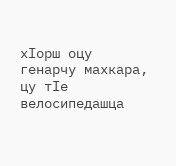хIорш оцу генарчу махкара, цу тIе велосипедашца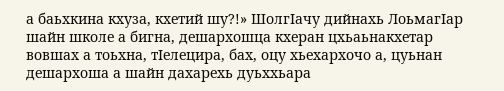а баьхкина кхуза, кхетий шу?!» ШолгIачу дийнахь ЛоьмагIар шайн школе а бигна, дешархошца кхеран цхьаьнакхетар вовшах а тоьхна, тIелецира, бах, оцу хьехархочо а, цуьнан дешархоша а шайн дахарехь дуьххьара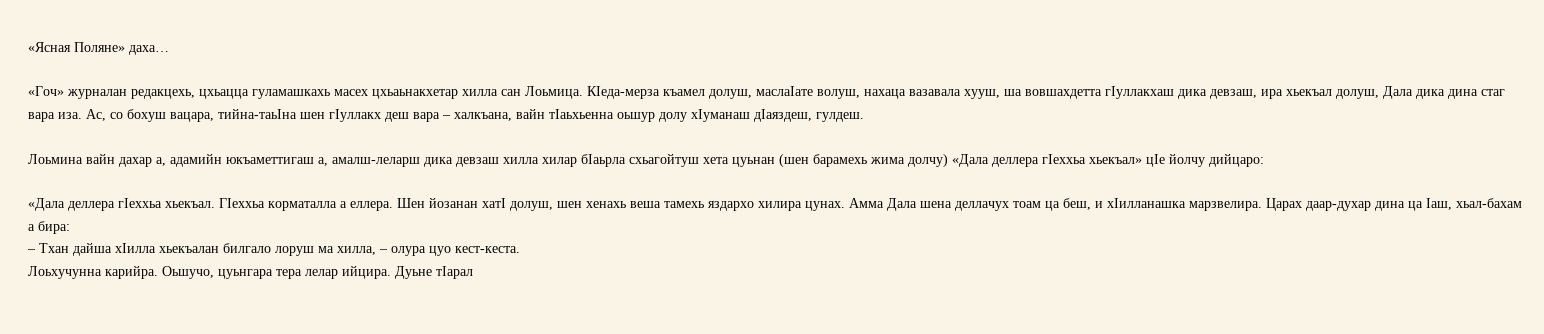«Ясная Поляне» даха…

«Гоч» журналан редакцехь, цхьацца гуламашкахь масех цхьаьнакхетар хилла сан Лоьмица. КIеда-мерза къамел долуш, маслаIате волуш, нахаца вазавала хууш, ша вовшахдетта гIуллакхаш дика девзаш, ира хьекъал долуш, Дала дика дина стаг вара иза. Ас, со бохуш вацара, тийна-таьIна шен гIуллакх деш вара – халкъана, вайн тIаьхьенна оьшур долу хIуманаш дIаяздеш, гулдеш.

Лоьмина вайн дахар а, адамийн юкъаметтигаш а, амалш-леларш дика девзаш хилла хилар бIаьрла схьагойтуш хета цуьнан (шен барамехь жима долчу) «Дала деллера гIеххьа хьекъал» цIе йолчу дийцаро:

«Дала деллера гIеххьа хьекъал. ГIеххьа корматалла а еллера. Шен йозанан хатI долуш, шен хенахь веша тамехь яздархо хилира цунах. Амма Дала шена деллачух тоам ца беш, и хIилланашка марзвелира. Царах даар-духар дина ца Iаш, хьал-бахам а бира:
– Тхан дайша хIилла хьекъалан билгало лоруш ма хилла, – олура цуо кест-кеста.
Лоьхучунна карийра. Оьшучо, цуьнгара тера лелар ийцира. Дуьне тIарал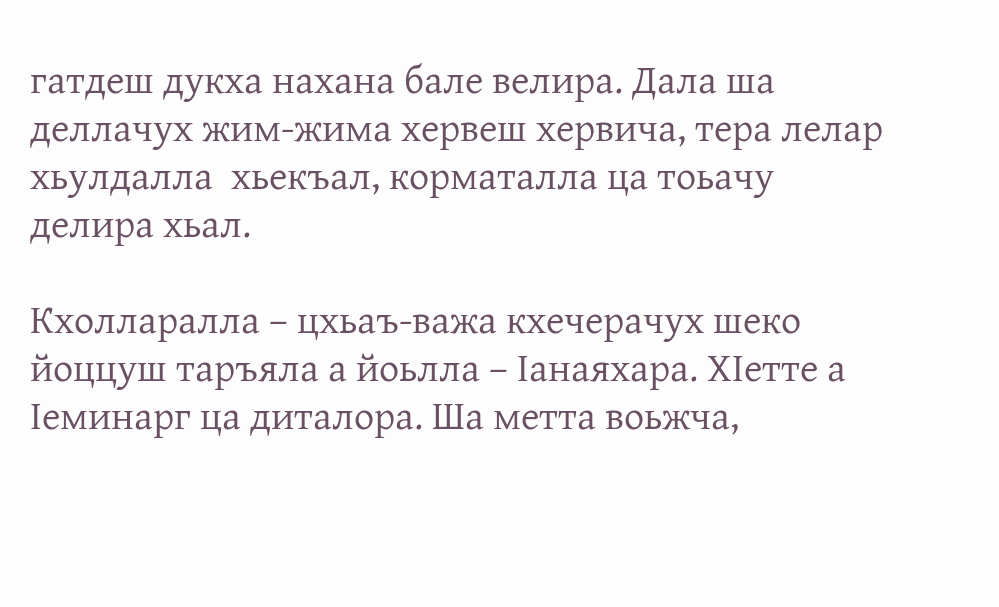гатдеш дукха нахана бале велира. Дала ша деллачух жим-жима хервеш хервича, тера лелар хьулдалла  хьекъал, корматалла ца тоьачу делира хьал.

Кхолларалла – цхьаъ-важа кхечерачух шеко йоццуш таръяла а йоьлла – Iанаяхара. ХIетте а Iеминарг ца диталора. Ша метта воьжча,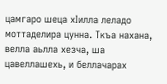цамгаро шеца хIилла леладо моттаделира цунна. Ткъа нахана, велла аьлла хезча, ша цавеллашехь, и беллачарах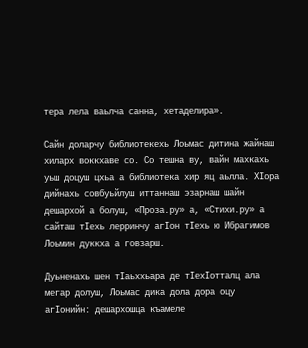тера лела ваьлча санна, хетаделира».

Сайн доларчу библиотекехь Лоьмас дитина жайнаш хиларх воккхаве со. Со тешна ву, вайн махкахь уьш доцуш цхьа а библиотека хир яц аьлла. ХIора дийнахь совбуьйлуш иттаннаш эзарнаш шайн дешархой а болуш, «Проза.ру» а, «Стихи.ру» а сайташ тIехь лерринчу агIон тIехь ю Ибрагимов Лоьмин дуккха а говзарш.

Дуьненахь шен тIаьххьара де тIехIотталц ала мегар долуш, Лоьмас дика дола дора оцу агIонийн: дешархошца къамеле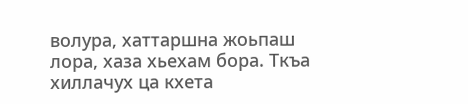волура, хаттаршна жоьпаш лора, хаза хьехам бора. Ткъа хиллачух ца кхета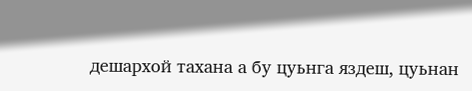дешархой тахана а бу цуьнга яздеш, цуьнан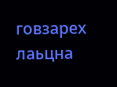говзарех лаьцна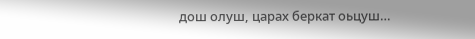дош олуш, царах беркат оьцуш…